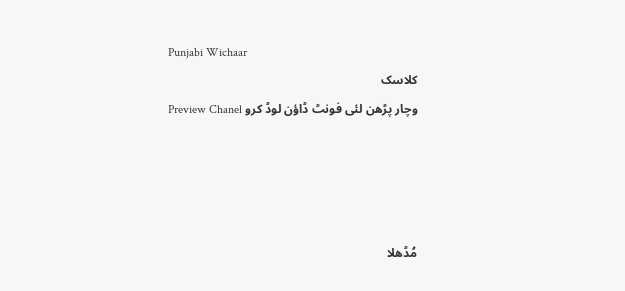Punjabi Wichaar
کلاسک
وچار پڑھن لئی فونٹ ڈاؤن لوڈ کرو Preview Chanel




مُڈھلا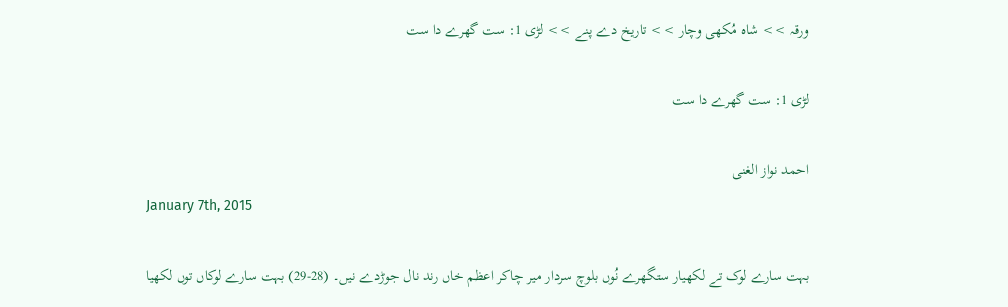ورقہ >> شاہ مُکھی وچار >> تاریخ دے پنے >> لڑی 1: ست گھرے دا ست

لڑی 1: ست گھرے دا ست

احمد نواز الغنی
January 7th, 2015

بہت سارے لوک تے لکھیار ستگھرے نُوں بلوچ سردار میر چاکر اعظم خاں رند نال جوڑدے نیں۔ (28-29) بہت سارے لوکاں توں لکھیا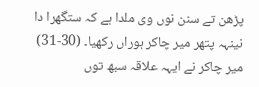پڑھن تے سنن نوں وی ملدا ہے کہ ستگھرا دا نینہہ پتھر میر چاکر ہوراں رکھیا۔ (30-31) میر چاکر نے ایہہ علاقہ سبھ توں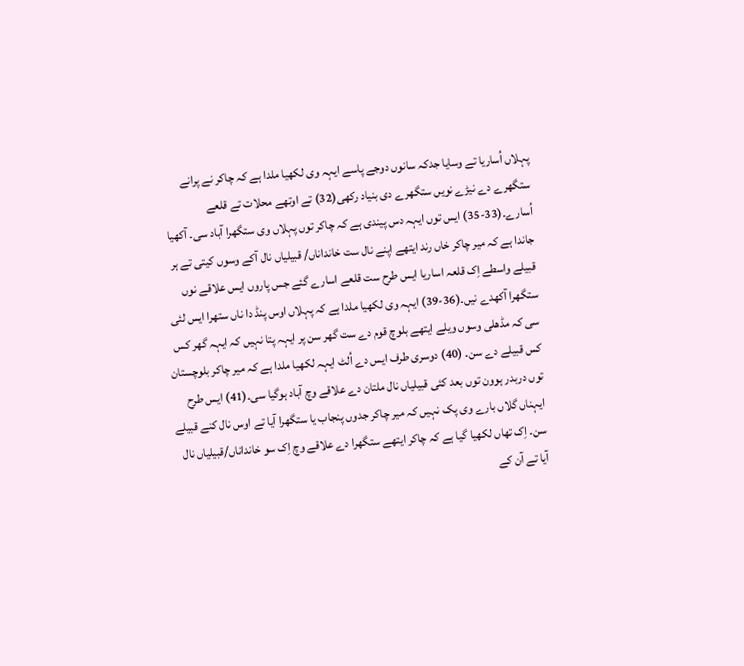پہلاں اُساریا تے وسایا جدکہ سانوں دوجے پاسے ایہہ وی لکھیا ملدا ہے کہ چاکر نے پرانے ستگھرے دے نیڑے نویں ستگھرے دی بنیاد رکھی(32) تے اوتھے محلات تے قلعے اُسارے۔(33-35) ایس توں ایہہ دس پیندی ہے کہ چاکر توں پہلاں وی ستگھرا آباد سی۔ آکھیا جاندا ہے کہ میر چاکر خاں رند ایتھے اپنے نال ست خانداناں/ قبیلیاں نال آکے وسوں کیتی تے ہر قبیلے واسطے اِک قلعہ اساریا ایس طرح ست قلعے اسارے گئے جس پاروں ایس علاقے نوں ستگھرا آکھدے نیں۔(36-39) ایہہ وی لکھیا ملدا ہے کہ پہلاں اوس پنڈ دا ناں ستھرا ایس لئی سی کہ مڈھلی وسوں ویلے ایتھے بلوچ قوم دے ست گھر سن پر ایہہ پتا نہیں کہ ایہہ گھر کس کس قبیلے دے سن۔ (40) دوسری طرف ایس دے اُلٹ ایہہ لکھیا ملدا ہے کہ میر چاکر بلوچستان توں دربدر ہوون توں بعد کئی قبیلیاں نال ملتان دے علاقے وچ آباد ہوگیا سی۔(41) ایس طرح ایہناں گلاں بارے وی پک نہیں کہ میر چاکر جدوں پنجاب یا ستگھرا آیا تے اوس نال کنے قبیلے سن۔ اِک تھاں لکھیا گیا ہے کہ چاکر ایتھے ستگھرا دے علاقے وچ اِک سو خانداناں/قبیلیاں نال آیا تے آن کے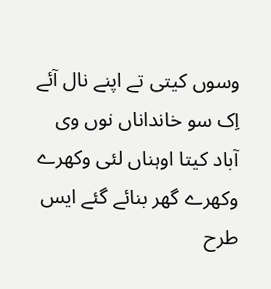وسوں کیتی تے اپنے نال آئے اِک سو خانداناں نوں وی آباد کیتا اوہناں لئی وکھرے وکھرے گھر بنائے گئے ایس طرح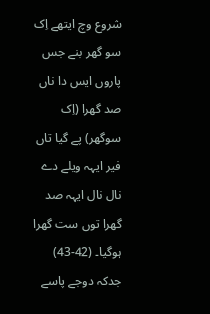شروع وچ ایتھے اِک سو گھر بنے جس پاروں ایس دا ناں صد گھرا (اِک سوگھر) پے گیا تاں فیر ایہہ ویلے دے نال نال ایہہ صد گھرا توں ست گھرا ہوگیا۔ (42-43) جدکہ دوجے پاسے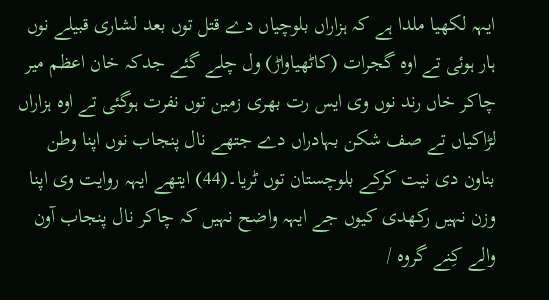ایہہ لکھیا ملدا ہے کہ ہزاراں بلوچیاں دے قتل توں بعد لشاری قبیلے نوں ہار ہوئی تے اوہ گجرات (کاٹھیاواڑ) ول چلے گئے جدکہ خان اعظم میر چاکر خاں رند نوں وی ایس رت بھری زمین توں نفرت ہوگئی تے اوہ ہزاراں لڑاکیاں تے صف شکن بہادراں دے جتھے نال پنجاب نوں اپنا وطن بناون دی نیت کرکے بلوچستان توں ٹریا۔(44) ایتھے ایہہ روایت وی اپنا وزن نہیں رکھدی کیوں جے ایہہ واضح نہیں کہ چاکر نال پنجاب آون والے کِنے گروہ /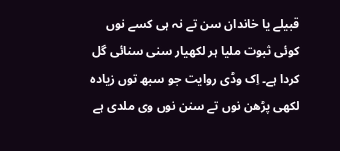قبیلے یا خاندان سن تے نہ ہی کسے نوں کوئی ثبوت ملیا ہر لکھیار سنی سنائی گل کردا ہے۔ اِک وڈی روایت جو سبھ توں زیادہ لکھی پڑھن نوں تے سنن نوں وی ملدی ہے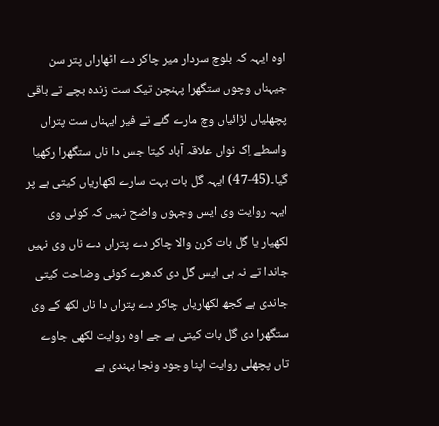اوہ ایہہ کہ بلوچ سردار میر چاکر دے اٹھاراں پتر سن جیہناں وچوں ستگھرا پہنچن تیک ست زندہ بچے تے باقی پچھلیاں لڑائیاں وچ مارے گئے تے فیر ایہناں ست پتراں واسطے اِک نواں علاقہ آباد کیتا جس دا ناں ستگھرا رکھیا گیا۔(45-47) ایہہ گل بات بہت سارے لکھاریاں کیتی ہے پر ایہہ روایت وی ایس وجہوں واضح نہیں کہ کوئی وی لکھیار یا گل بات کرن والا چاکر دے پتراں دے ناں وی نہیں جاندا تے نہ ہی ایس گل دی کدھرے کوئی وضاحت کیتی جاندی ہے کجھ لکھاریاں چاکر دے پتراں دا ناں لکھ کے وی ستگھرا دی گل بات کیتی ہے جے اوہ روایت لکھی جاوے تاں پچھلی روایت اپنا وجود ونجا بہندی ہے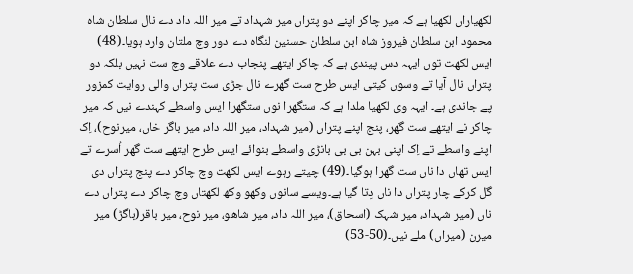لکھیاراں لکھیا ہے کہ میر چاکر اپنے دو پتراں میر شہداد تے میر اللہ داد دے نال سلطان شاہ محمود ابن سلطان فیروز شاہ ابن سلطان حسنین لنگاہ دے دور وچ ملتان وارد ہویا۔(48) ایس لکھت توں ایہہ دس پیندی ہے کہ چاکر ایتھے پنجاب دے علاقے وچ ست نہیں بلکہ دو پتراں نال آیا تے وسوں کیتی ایس طرح ست گھرے نال جڑی ست پتراں والی روایت کمزور پے جاندی ہے۔ ایہہ وی لکھیا ملدا ہے کہ ستگھرا نوں ستگھرا ایس واسطے کہندے نیں کہ میر چاکر نے ایتھے ست گھر، پنج اپنے پتراں (میر شہداد، میر اللہ داد، میر باگر خاں، میرنوح)، اِک اپنے واسطے تے اِک اپنی بہن بی بی بانڑی واسطے بنوائے ایس طرح ایتھے ست گھر اُسرے تے ایس تھاں دا ناں ست گھرا ہوگیا۔(49) چیتے رہوے ایس لکھت وچ چاکر دے پنج پتراں دی گل کرکے چار پتراں دا ناں دِتا گیا ہے۔ویسے سانوں وکھو وکھ لکھتاں وچ چاکر دے پتراں دے ناں (میر شہداد، میر شہک (اسحاق)، میر اللہ داد، میر شاھو، میر نوح، میر باقر(باگڑ) میر میرن (میراں) ملے نیں۔(50-53)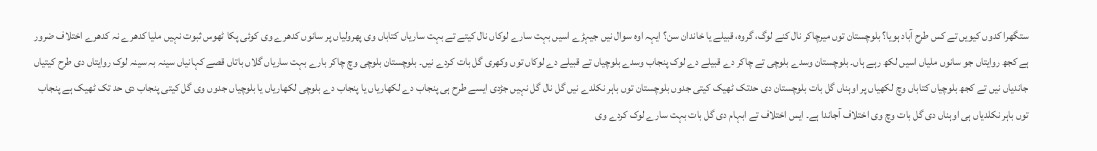ستگھرا کدوں کیویں تے کس طرح آباد ہویا؟ بلوچستان توں میرچاکر نال کنے لوگ، گروہ، قبیلے یا خاندان سن؟ ایہہ اوہ سوال نیں جیہڑے اسیں بہت سارے لوکاں نال کیتے تے بہت ساریاں کتاباں وی پھرولیاں پر سانوں کدھرے وی کوئی پکا ٹھوس ثبوت نہیں ملیا کدھرے نہ کدھرے اختلاف ضرور ہے کجھ روایتاں جو سانوں ملیاں اسیں لکھ رہے ہاں۔ بلوچستان وسدے بلوچی تے چاکر دے قبیلے دے لوک پنجاب وسدے بلوچیاں تے قبیلے دے لوکاں توں وکھری گل بات کردے نیں۔ بلوچستان بلوچی وچ چاکر بارے بہت ساریاں گلاں باتاں قصے کہانیاں سینہ بہ سینہ لوک روایتاں دی طرح کیتیاں جاندیاں نیں تے کجھ بلوچیاں کتاباں وچ لکھیاں پر اوہناں گل بات بلوچستان دی حدتک ٹھیک کیتی جدوں بلوچستان توں باہر نکلدے نیں گل نال گل نہیں جڑدی ایسے طرح ہی پنجاب دے لکھاریاں یا پنجاب دے بلوچی لکھاریاں یا بلوچیاں جدوں وی گل کیتی پنجاب دی حد تک ٹھیک ہے پنجاب توں باہر نکلدیاں ہی اوہناں دی گل بات وچ وی اختلاف آجاندا ہے۔ ایس اختلاف تے ابہام دی گل بات بہت سارے لوک کردے وی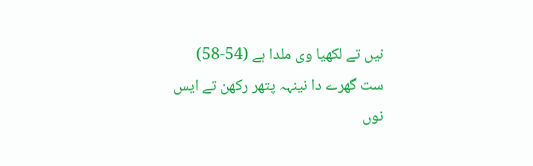نیں تے لکھیا وی ملدا ہے (54-58) ست گھرے دا نینہہ پتھر رکھن تے ایس نوں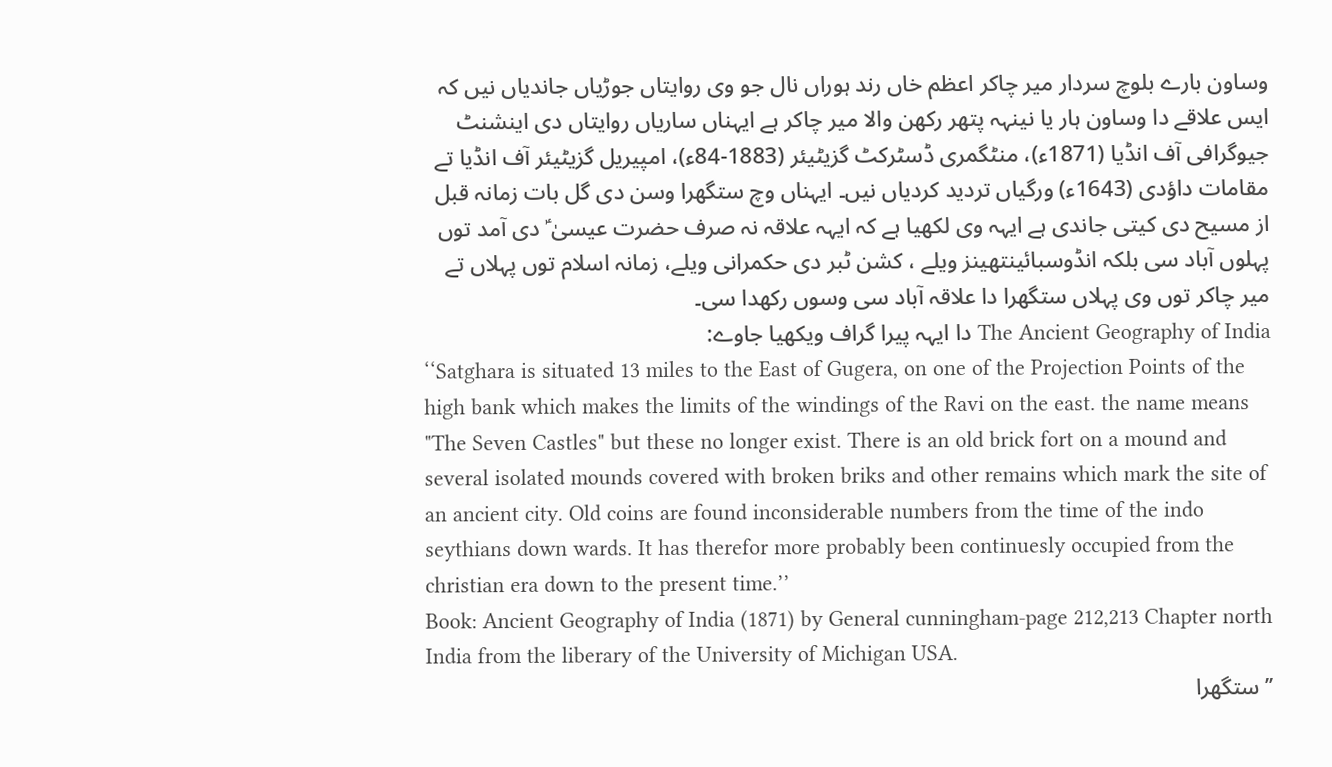وساون بارے بلوچ سردار میر چاکر اعظم خاں رند ہوراں نال جو وی روایتاں جوڑیاں جاندیاں نیں کہ ایس علاقے دا وساون ہار یا نینہہ پتھر رکھن والا میر چاکر ہے ایہناں ساریاں روایتاں دی اینشنٹ جیوگرافی آف انڈیا (1871ء)، منٹگمری ڈسٹرکٹ گزیٹیئر (1883-84ء)، امپیریل گزیٹیئر آف انڈیا تے مقامات داؤدی (1643ء) ورگیاں تردید کردیاں نیں۔ ایہناں وچ ستگھرا وسن دی گل بات زمانہ قبل از مسیح دی کیتی جاندی ہے ایہہ وی لکھیا ہے کہ ایہہ علاقہ نہ صرف حضرت عیسیٰ ؑ دی آمد توں پہلوں آباد سی بلکہ انڈوسبائینتھینز ویلے ، کشن ٹبر دی حکمرانی ویلے، زمانہ اسلام توں پہلاں تے میر چاکر توں وی پہلاں ستگھرا دا علاقہ آباد سی وسوں رکھدا سی۔
The Ancient Geography of India دا ایہہ پیرا گراف ویکھیا جاوے:
‘‘Satghara is situated 13 miles to the East of Gugera, on one of the Projection Points of the high bank which makes the limits of the windings of the Ravi on the east. the name means "The Seven Castles" but these no longer exist. There is an old brick fort on a mound and several isolated mounds covered with broken briks and other remains which mark the site of an ancient city. Old coins are found inconsiderable numbers from the time of the indo seythians down wards. It has therefor more probably been continuesly occupied from the christian era down to the present time.’’
Book: Ancient Geography of India (1871) by General cunningham-page 212,213 Chapter north India from the liberary of the University of Michigan USA.
’’ستگھرا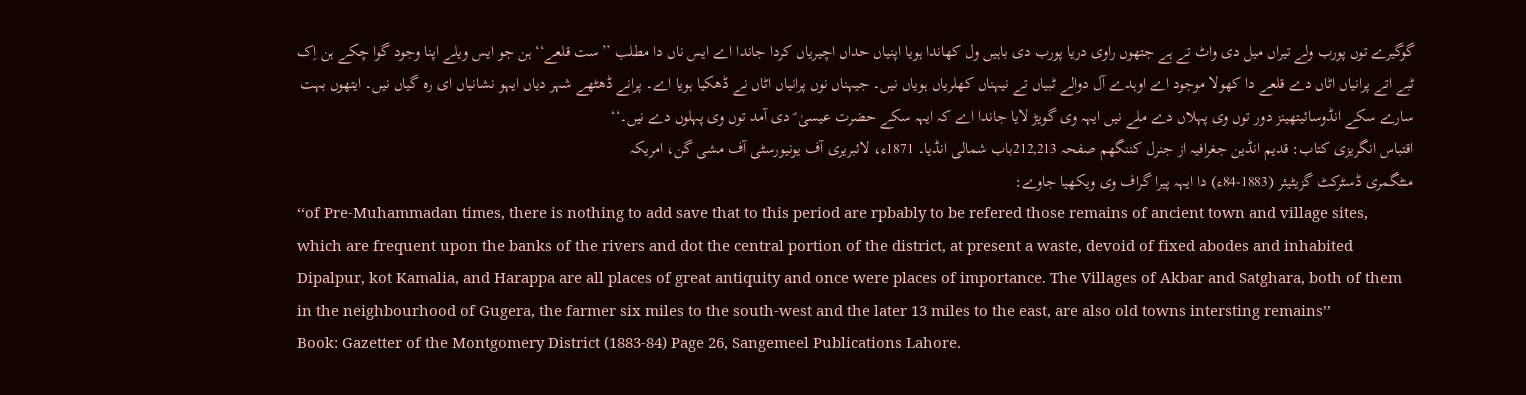گوگیرے توں پورب ولے تیراں میل دی واٹ تے ہے جتھوں راوی دریا پورب دی باہیں ول کھاندا ہویا اپنیاں حداں اچیریاں کردا جاندا اے ایس ناں دا مطلب ’’ست قلعے‘‘ ہن جو ایس ویلے اپنا وجود گوا چکے ہن اِک ٹبے اتے پرانیاں اٹاں دے قلعے دا کھولا موجود اے اوہدے آل دوالے ٹبیاں تے نیہناں کھلریاں ہویاں نیں۔ جیہناں نوں پرانیاں اٹاں نے ڈھکیا ہویا اے۔ پرانے ڈھٹھے شہر دیاں ایہو نشانیاں ای رہ گیاں نیں۔ ایتھوں بہت سارے سکے انڈوسائیتھینز دور توں وی پہلاں دے ملے نیں ایہہ وی گویڑ لایا جاندا اے کہ ایہہ سکے حضرت عیسیٰ ؑ دی آمد توں وی پہلوں دے نیں۔‘‘
اقتباس انگریزی کتاب: قدیم انڈین جغرافیہ از جنرل کننگھم صفحہ 212,213باب شمالی انڈیا۔ 1871ء، لائبریری آف یونیورسٹی آف مشی گن، امریکہ
منٹگمری ڈسٹرکٹ گزیٹیئر (1883-84ء) دا ایہہ پیرا گراف وی ویکھیا جاوے:
‘‘of Pre-Muhammadan times, there is nothing to add save that to this period are rpbably to be refered those remains of ancient town and village sites, which are frequent upon the banks of the rivers and dot the central portion of the district, at present a waste, devoid of fixed abodes and inhabited Dipalpur, kot Kamalia, and Harappa are all places of great antiquity and once were places of importance. The Villages of Akbar and Satghara, both of them in the neighbourhood of Gugera, the farmer six miles to the south-west and the later 13 miles to the east, are also old towns intersting remains’’
Book: Gazetter of the Montgomery District (1883-84) Page 26, Sangemeel Publications Lahore.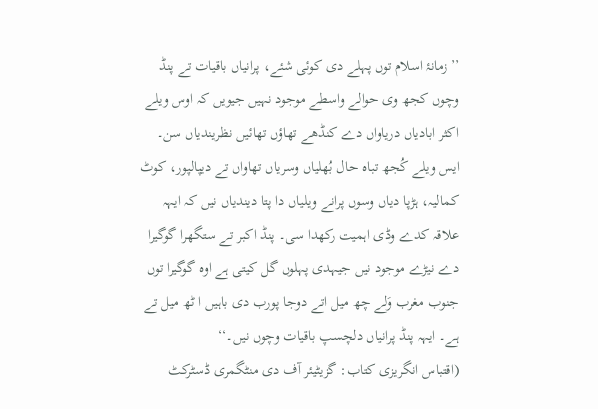’’زمانۂ اسلام توں پہلے دی کوئی شئے، پرانیاں باقیات تے پنڈ وچوں کجھ وی حوالے واسطے موجود نہیں جیویں کہ اوس ویلے اکثر ابادیاں دریاواں دے کنڈھے تھاؤں تھائیں نظریندیاں سن۔ ایس ویلے کُجھ تباہ حال بُھلیاں وسریاں تھاواں تے دیپالپور، کوٹ کمالیہ، ہڑپا دیاں وسوں پرانے ویلیاں دا پتا دیندیاں نیں کہ ایہہ علاقہ کدے وڈی اہمیت رکھدا سی۔ پنڈ اکبر تے ستگھرا گوگیرا دے نیڑے موجود نیں جیہدی پہلوں گل کیتی ہے اوہ گوگیرا توں جنوب مغرب وَلے چھ میل اتے دوجا پورب دی باہیں ا ٹھ میل تے ہے۔ ایہہ پنڈ پرانیاں دلچسپ باقیات وچوں نیں۔‘‘
(اقتباس انگریزی کتاب: گزیٹیئر آف دی منٹگمری ڈسٹرکٹ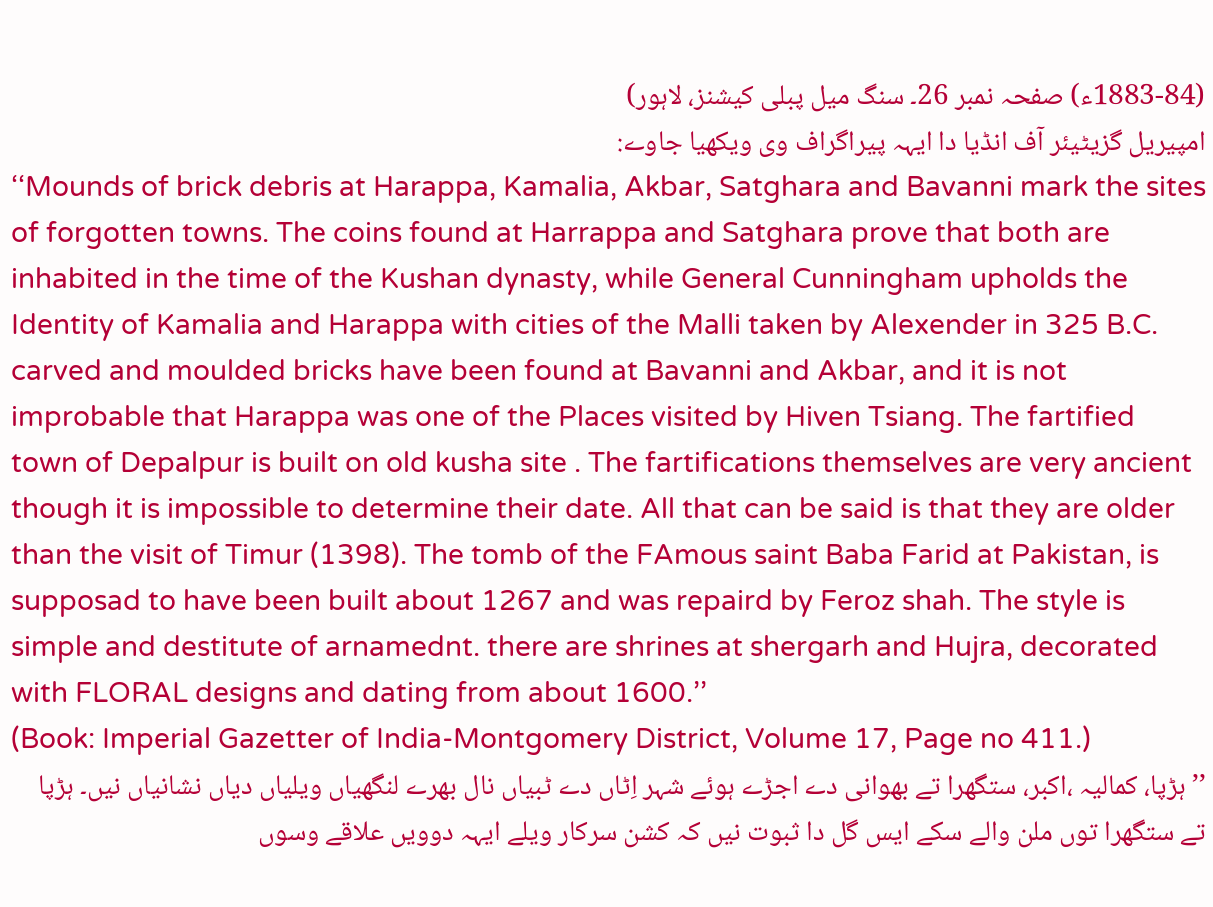(1883-84ء) صفحہ نمبر 26۔ سنگ میل پبلی کیشنز، لاہور)
امپیریل گزیٹیئر آف انڈیا دا ایہہ پیراگراف وی ویکھیا جاوے:
‘‘Mounds of brick debris at Harappa, Kamalia, Akbar, Satghara and Bavanni mark the sites of forgotten towns. The coins found at Harrappa and Satghara prove that both are inhabited in the time of the Kushan dynasty, while General Cunningham upholds the Identity of Kamalia and Harappa with cities of the Malli taken by Alexender in 325 B.C. carved and moulded bricks have been found at Bavanni and Akbar, and it is not improbable that Harappa was one of the Places visited by Hiven Tsiang. The fartified town of Depalpur is built on old kusha site . The fartifications themselves are very ancient though it is impossible to determine their date. All that can be said is that they are older than the visit of Timur (1398). The tomb of the FAmous saint Baba Farid at Pakistan, is supposad to have been built about 1267 and was repaird by Feroz shah. The style is simple and destitute of arnamednt. there are shrines at shergarh and Hujra, decorated with FLORAL designs and dating from about 1600.’’
(Book: Imperial Gazetter of India-Montgomery District, Volume 17, Page no 411.)
’’ہڑپا، کمالیہ ،اکبر، ستگھرا تے بھوانی دے اجڑے ہوئے شہر اِٹاں دے ٹبیاں نال بھرے لنگھیاں ویلیاں دیاں نشانیاں نیں۔ ہڑپا تے ستگھرا توں ملن والے سکے ایس گل دا ثبوت نیں کہ کشن سرکار ویلے ایہہ دوویں علاقے وسوں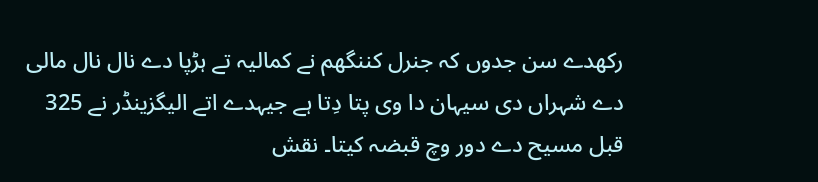رکھدے سن جدوں کہ جنرل کننگھم نے کمالیہ تے ہڑپا دے نال نال مالی دے شہراں دی سیہان دا وی پتا دِتا ہے جیہدے اتے الیگزینڈر نے 325 قبل مسیح دے دور وچ قبضہ کیتا۔ نقش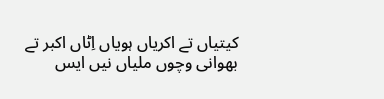کیتیاں تے اکریاں ہویاں اِٹاں اکبر تے بھوانی وچوں ملیاں نیں ایس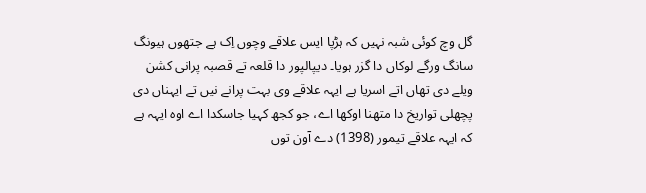گل وچ کوئی شبہ نہیں کہ ہڑپا ایس علاقے وچوں اِک ہے جتھوں ہیونگ سانگ ورگے لوکاں دا گزر ہویا۔ دیپالپور دا قلعہ تے قصبہ پرانی کشن ویلے دی تھاں اتے اسریا ہے ایہہ علاقے وی بہت پرانے نیں تے ایہناں دی پچھلی تواریخ دا متھنا اوکھا اے، جو کجھ کہیا جاسکدا اے اوہ ایہہ ہے کہ ایہہ علاقے تیمور (1398) دے آون توں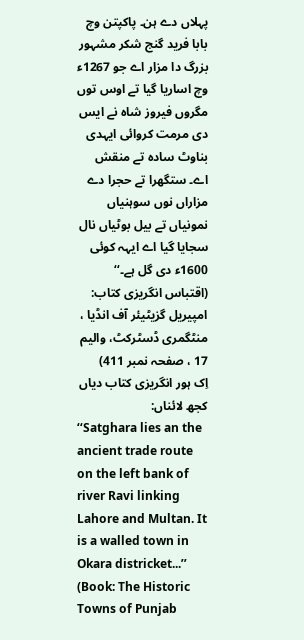پہلاں دے ہن۔ پاکپتن وچ بابا فرید گنج شکر مشہور بزرگ دا مزار اے جو 1267ء وچ اساریا گیا تے اوس توں مگروں فیروز شاہ نے ایس دی مرمت کروائی ایہدی بناوٹ سادہ تے منقش اے۔ ستگھرا تے حجرا دے مزاراں نوں سوہنیاں نمونیاں تے بیل بوٹیاں نال سجایا گیا اے ایہہ کوئی 1600ء دی گل ہے۔‘‘ (اقتباس انگریزی کتاب: امپیریل گزیٹیئر آف انڈیا ، منٹگمری ڈسٹرکٹ، والیم 17 ، صفحہ نمبر 411)
اِک ہور انگریزی کتاب دیاں کجھ لائناں:
‘‘Satghara lies an the ancient trade route on the left bank of river Ravi linking Lahore and Multan. It is a walled town in Okara districket...’’
(Book: The Historic Towns of Punjab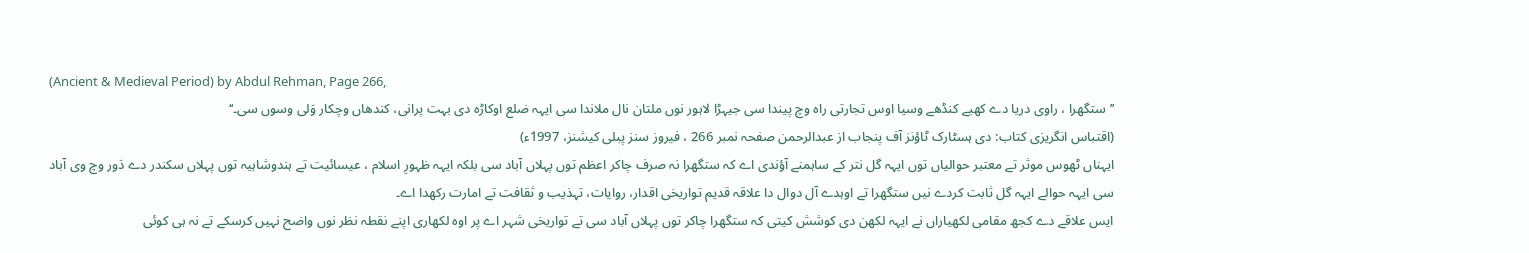(Ancient & Medieval Period) by Abdul Rehman, Page 266,
’’ستگھرا ، راوی دریا دے کھبے کنڈھے وسیا اوس تجارتی راہ وچ پیندا سی جیہڑا لاہور نوں ملتان نال ملاندا سی ایہہ ضلع اوکاڑہ دی بہت پرانی، کندھاں وچکار وَلی وسوں سی۔‘‘
(اقتباس انگریزی کتاب: دی ہسٹارک ٹاؤنز آف پنجاب از عبدالرحمن صفحہ نمبر 266 ، فیروز سنز پبلی کیشنز، 1997ء)
ایہناں ٹھوس موثر تے معتبر حوالیاں توں ایہہ گل نتر کے ساہمنے آؤندی اے کہ ستگھرا نہ صرف چاکر اعظم توں پہلاں آباد سی بلکہ ایہہ ظہورِ اسلام ، عیسائیت تے ہندوشاہیہ توں پہلاں سکندر دے دَور وچ وی آباد سی ایہہ حوالے ایہہ گل ثابت کردے نیں ستگھرا تے اوہدے آل دوال دا علاقہ قدیم تواریخی اقدار، روایات، تہذیب و ثقافت تے امارت رکھدا اے۔
ایس علاقے دے کجھ مقامی لکھیاراں نے ایہہ لکھن دی کوشش کیتی کہ ستگھرا چاکر توں پہلاں آباد سی تے تواریخی شہر اے پر اوہ لکھاری اپنے نقطہ نظر نوں واضح نہیں کرسکے تے نہ ہی کوئی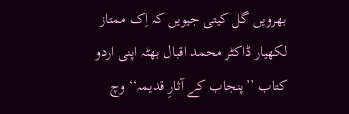بھرویں گل کیتی جیویں کہ اِک ممتاز لکھیار ڈاکٹر محمد اقبال بھٹہ اپنی اردو کتاب ’’پنجاب کے آثارِ قدیمہ‘‘ وچ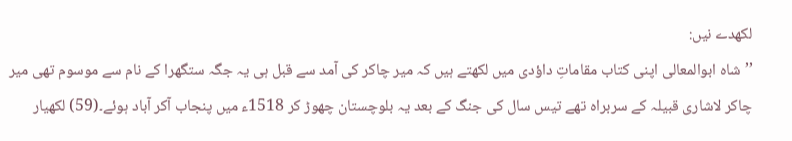لکھدے نیں:
’’شاہ ابوالمعالی اپنی کتاب مقاماتِ داؤدی میں لکھتے ہیں کہ میر چاکر کی آمد سے قبل ہی یہ جگہ ستگھرا کے نام سے موسوم تھی میر چاکر لاشاری قبیلہ کے سربراہ تھے تیس سال کی جنگ کے بعد یہ بلوچستان چھوڑ کر 1518ء میں پنجاب آکر آباد ہوئے۔(59) لکھیار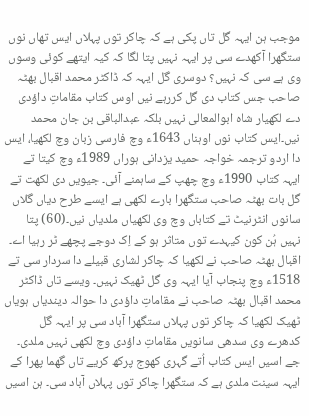موجب ہن ایہہ گل تاں پکی ہے کہ چاکر توں پہلاں ایس تھاں نوں ستگھرا آکھدے سی پر ایہہ نہیں پتا لگا کہ کیہ ایتھے کوئی وسوں وی ہے سی کہ نہیں؟ دوسری گل ایہہ کہ ڈاکٹر محمد اقبال بھٹہ صاحب جس کتاب دی گل کررہے نیں اوس کتاب مقاماتِ داؤدی دے لکھیار شاہ ابوالمعالی نہیں بلکہ عبدالباقی بن جان محمد نیں۔ایس کتاب نوں اوہناں 1643ء وچ فارسی زبان وچ لکھیا، ایس دا اردو ترجمہ خواجہ حمید یزدانی ہوراں 1989ء وچ کیتا تے ایہہ کتاب 1990ء وچ چھپ کے ساہمنے آئی۔ جیویں دی لکھت تے گل بات بھٹہ صاحب ستگھرا بارے لکھی ہے ایسے طرح دیاں گلاں سانوں انٹرنیٹ تے کتاباں وچ وی لکھیاں ملدیاں نیں۔(60) پتا نہیں ہُن کون کیہدے توں متاثر ہو کے اِک دوجے پچھے ٹر رہیا اے۔ اقبال بھٹہ صاحب نے لکھیا کہ چاکر لشاری قبیلے دا سردار سی تے 1518ء وچ پنجاب آیا ایہہ وی گل ٹھیک نہیں۔ ویسے تاں ڈاکٹر محمد اقبال بھٹہ صاحب نے مقاماتِ داؤدی دا حوالہ دیندیاں ہویاں ٹھیک لکھیا کہ چاکر توں پہلاں ستگھرا آباد سی پر ایہہ گل کدھرے وی سدھی سانویں مقاماتِ داؤدی وچ لکھی نہیں ملدی۔ جے اسیں ایس کتاب اُتے گہری کھوج پرکھ کریے تاں گھما پھرا کے ایہہ سینت ملدی ہے کہ ستگھرا چاکر توں پہلاں آباد سی۔ ہن اسیں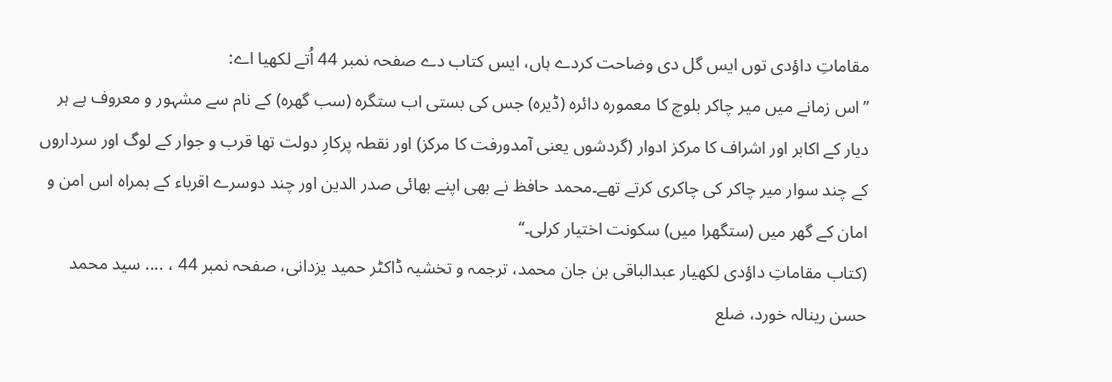مقاماتِ داؤدی توں ایس گل دی وضاحت کردے ہاں، ایس کتاب دے صفحہ نمبر 44 اُتے لکھیا اے:
’’اس زمانے میں میر چاکر بلوچ کا معمورہ دائرہ (ڈیرہ) جس کی بستی اب ستگرہ (سب گھرہ) کے نام سے مشہور و معروف ہے ہر دیار کے اکابر اور اشراف کا مرکز ادوار (گردشوں یعنی آمدورفت کا مرکز) اور نقطہ پرکارِ دولت تھا قرب و جوار کے لوگ اور سرداروں کے چند سوار میر چاکر کی چاکری کرتے تھے۔محمد حافظ نے بھی اپنے بھائی صدر الدین اور چند دوسرے اقرباء کے ہمراہ اس امن و امان کے گھر میں (ستگھرا میں) سکونت اختیار کرلی۔‘‘
(کتاب مقاماتِ داؤدی لکھیار عبدالباقی بن جان محمد، ترجمہ و تخشیہ ڈاکٹر حمید یزدانی، صفحہ نمبر 44 ، .... سید محمد حسن رینالہ خورد، ضلع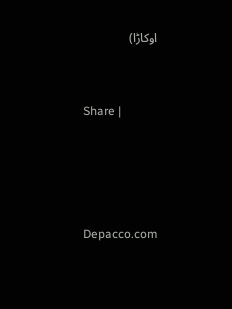اوکاڑا)


Share |




Depacco.com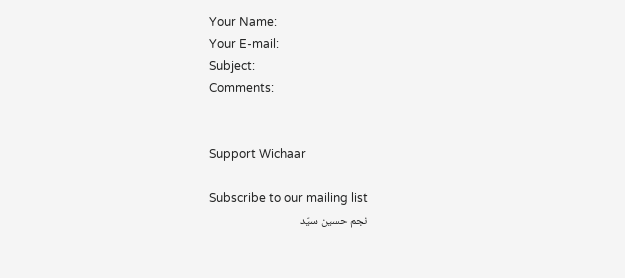Your Name:
Your E-mail:
Subject:
Comments:


Support Wichaar

Subscribe to our mailing list
نجم حسین سیّد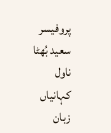پروفیسر سعید بُھٹا
ناول
کہانیاں
زبان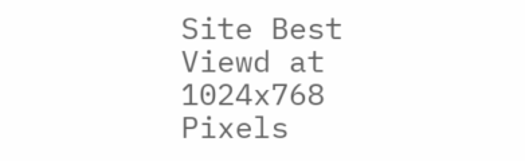Site Best Viewd at 1024x768 Pixels